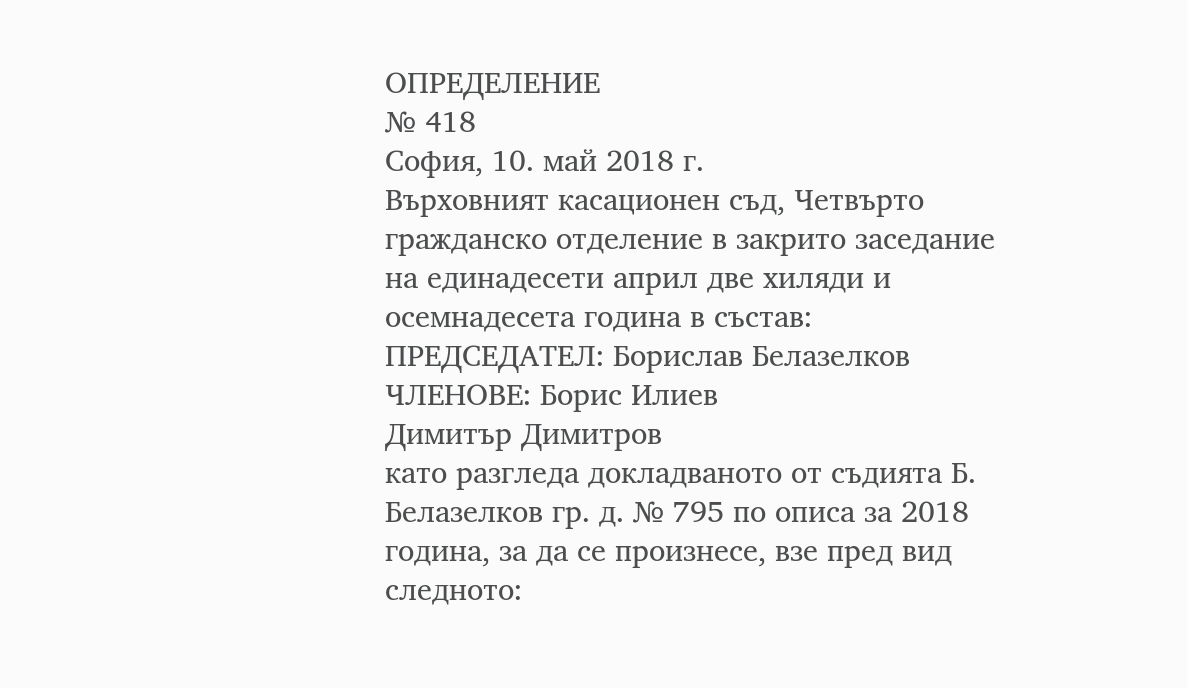ОПРЕДЕЛЕНИЕ
№ 418
София, 10. май 2018 г.
Върховният касационен съд, Четвърто гражданско отделение в закрито заседание на единадесети април две хиляди и осемнадесета година в състав:
ПРЕДСЕДАТЕЛ: Борислав Белазелков
ЧЛЕНОВЕ: Борис Илиев
Димитър Димитров
като разгледа докладваното от съдията Б. Белазелков гр. д. № 795 по описа за 2018 година, за да се произнесе, взе пред вид следното: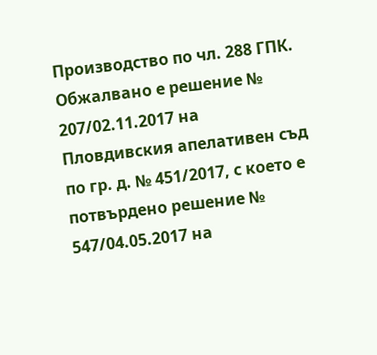Производство по чл. 288 ГПК.
Обжалвано е решение № 207/02.11.2017 на Пловдивския апелативен съд по гр. д. № 451/2017, с което е потвърдено решение № 547/04.05.2017 на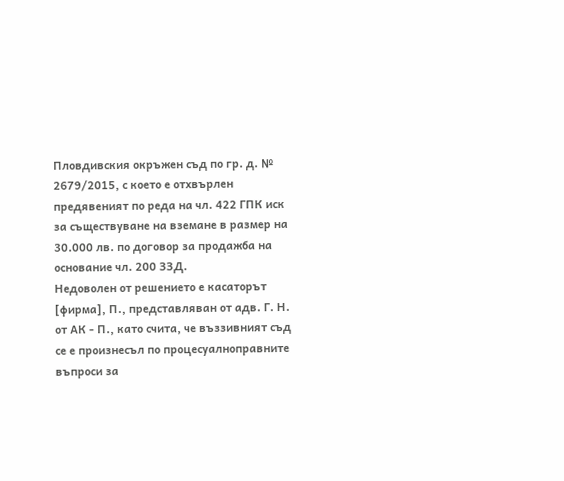Пловдивския окръжен съд по гр. д. № 2679/2015, с което е отхвърлен предявеният по реда на чл. 422 ГПК иск за съществуване на вземане в размер на 30.000 лв. по договор за продажба на основание чл. 200 ЗЗД.
Недоволен от решението е касаторът [фирма], П., представляван от адв. Г. Н. от АК - П., като счита, че въззивният съд се е произнесъл по процесуалноправните въпроси за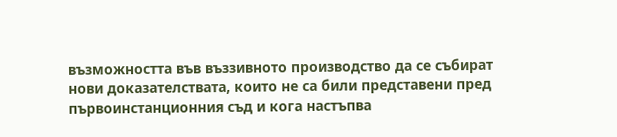възможността във въззивното производство да се събират нови доказателствата, които не са били представени пред първоинстанционния съд и кога настъпва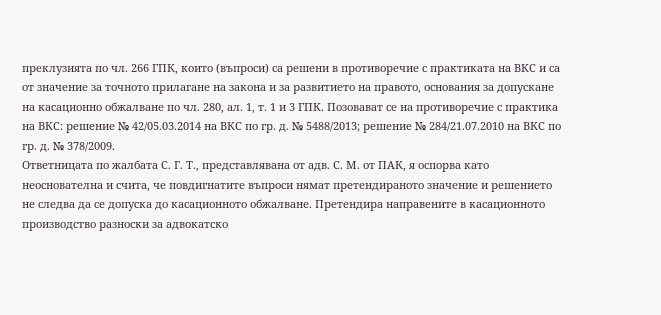преклузията по чл. 266 ГПК, които (въпроси) са решени в противоречие с практиката на ВКС и са от значение за точното прилагане на закона и за развитието на правото, основания за допускане на касационно обжалване по чл. 280, ал. 1, т. 1 и 3 ГПК. Позовават се на противоречие с практика на ВКС: решение № 42/05.03.2014 на ВКС по гр. д. № 5488/2013; решение № 284/21.07.2010 на ВКС по гр. д. № 378/2009.
Ответницата по жалбата С. Г. Т., представлявана от адв. С. М. от ПАК, я оспорва като неоснователна и счита, че повдигнатите въпроси нямат претендираното значение и решението не следва да се допуска до касационното обжалване. Претендира направените в касационното производство разноски за адвокатско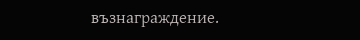възнаграждение.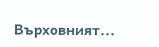Върховният...